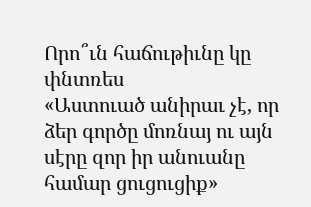Որո՞ւն հաճութիւնը կը փնտռես
«Աստուած անիրաւ չէ, որ ձեր գործը մոռնայ ու այն սէրը զոր իր անուանը համար ցուցուցիք»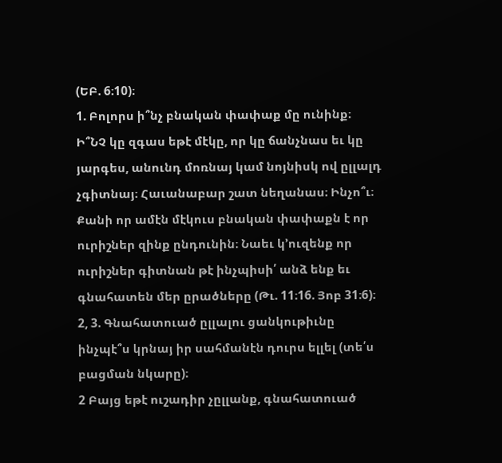(ԵԲ. 6։10)։
1. Բոլորս ի՞նչ բնական փափաք մը ունինք։
Ի՞ՆՉ կը զգաս եթէ մէկը, որ կը ճանչնաս եւ կը յարգես, անունդ մոռնայ կամ նոյնիսկ ով ըլլալդ չգիտնայ։ Հաւանաբար շատ նեղանաս։ Ինչո՞ւ։ Քանի որ ամէն մէկուս բնական փափաքն է որ ուրիշներ զինք ընդունին։ Նաեւ կ’ուզենք որ ուրիշներ գիտնան թէ ինչպիսի՛ անձ ենք եւ գնահատեն մեր ըրածները (Թւ. 11։16. Յոբ 31։6)։
2, 3. Գնահատուած ըլլալու ցանկութիւնը ինչպէ՞ս կրնայ իր սահմանէն դուրս ելլել (տե՛ս բացման նկարը)։
2 Բայց եթէ ուշադիր չըլլանք, գնահատուած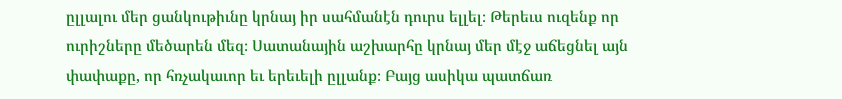ըլլալու մեր ցանկութիւնը կրնայ իր սահմանէն դուրս ելլել։ Թերեւս ուզենք որ ուրիշները մեծարեն մեզ։ Սատանային աշխարհը կրնայ մեր մէջ աճեցնել այն փափաքը, որ հռչակաւոր եւ երեւելի ըլլանք։ Բայց ասիկա պատճառ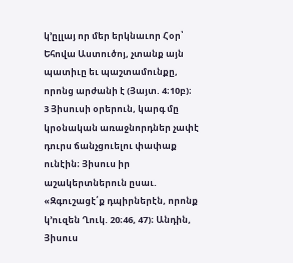կ’ըլլայ որ մեր երկնաւոր Հօր՝ Եհովա Աստուծոյ, չտանք այն պատիւը եւ պաշտամունքը, որոնց արժանի է (Յայտ. 4։10բ)։
3 Յիսուսի օրերուն, կարգ մը կրօնական առաջնորդներ չափէ դուրս ճանչցուելու փափաք ունէին։ Յիսուս իր աշակերտներուն ըսաւ. «Զգուշացէ՛ք դպիրներէն, որոնք կ’ուզեն Ղուկ. 20։46, 47)։ Անդին, Յիսուս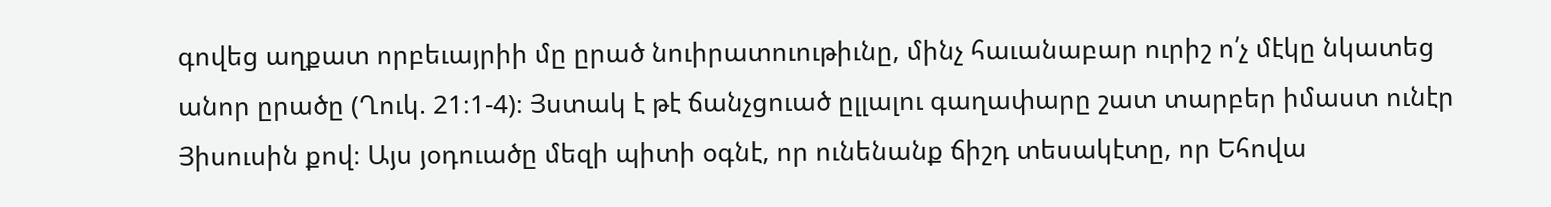գովեց աղքատ որբեւայրիի մը ըրած նուիրատուութիւնը, մինչ հաւանաբար ուրիշ ո՛չ մէկը նկատեց անոր ըրածը (Ղուկ. 21։1-4)։ Յստակ է թէ ճանչցուած ըլլալու գաղափարը շատ տարբեր իմաստ ունէր Յիսուսին քով։ Այս յօդուածը մեզի պիտի օգնէ, որ ունենանք ճիշդ տեսակէտը, որ Եհովա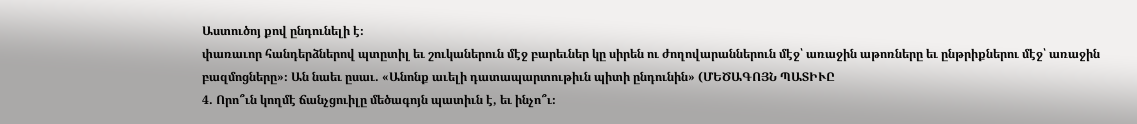Աստուծոյ քով ընդունելի է։
փառաւոր հանդերձներով պտըտիլ եւ շուկաներուն մէջ բարեւներ կը սիրեն ու ժողովարաններուն մէջ՝ առաջին աթոռները եւ ընթրիքներու մէջ՝ առաջին բազմոցները»։ Ան նաեւ ըսաւ. «Անոնք աւելի դատապարտութիւն պիտի ընդունին» (ՄԵԾԱԳՈՅՆ ՊԱՏԻՒԸ
4. Որո՞ւն կողմէ ճանչցուիլը մեծագոյն պատիւն է, եւ ինչո՞ւ։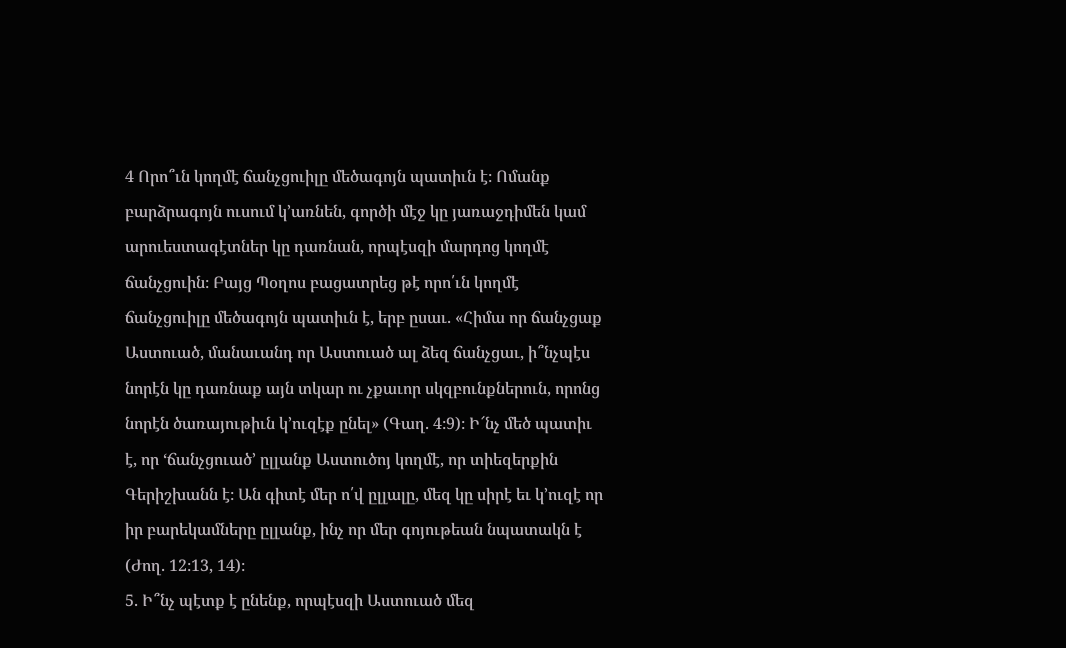4 Որո՞ւն կողմէ ճանչցուիլը մեծագոյն պատիւն է։ Ոմանք բարձրագոյն ուսում կ’առնեն, գործի մէջ կը յառաջդիմեն կամ արուեստագէտներ կը դառնան, որպէսզի մարդոց կողմէ ճանչցուին։ Բայց Պօղոս բացատրեց թէ որո՛ւն կողմէ ճանչցուիլը մեծագոյն պատիւն է, երբ ըսաւ. «Հիմա որ ճանչցաք Աստուած, մանաւանդ որ Աստուած ալ ձեզ ճանչցաւ, ի՞նչպէս նորէն կը դառնաք այն տկար ու չքաւոր սկզբունքներուն, որոնց նորէն ծառայութիւն կ’ուզէք ընել» (Գաղ. 4։9)։ Ի՜նչ մեծ պատիւ է, որ ‘ճանչցուած’ ըլլանք Աստուծոյ կողմէ, որ տիեզերքին Գերիշխանն է։ Ան գիտէ մեր ո՛վ ըլլալը, մեզ կը սիրէ եւ կ’ուզէ որ իր բարեկամները ըլլանք, ինչ որ մեր գոյութեան նպատակն է (Ժող. 12։13, 14)։
5. Ի՞նչ պէտք է ընենք, որպէսզի Աստուած մեզ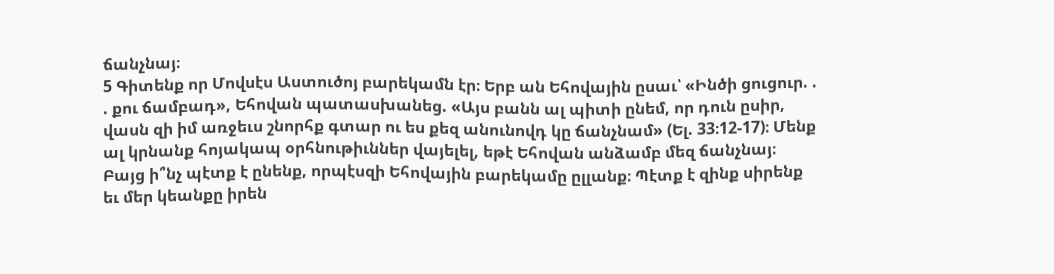ճանչնայ։
5 Գիտենք որ Մովսէս Աստուծոյ բարեկամն էր։ Երբ ան Եհովային ըսաւ՝ «Ինծի ցուցուր. . . քու ճամբադ», Եհովան պատասխանեց. «Այս բանն ալ պիտի ընեմ, որ դուն ըսիր, վասն զի իմ առջեւս շնորհք գտար ու ես քեզ անունովդ կը ճանչնամ» (Ել. 33։12-17)։ Մենք ալ կրնանք հոյակապ օրհնութիւններ վայելել, եթէ Եհովան անձամբ մեզ ճանչնայ։ Բայց ի՞նչ պէտք է ընենք, որպէսզի Եհովային բարեկամը ըլլանք։ Պէտք է զինք սիրենք եւ մեր կեանքը իրեն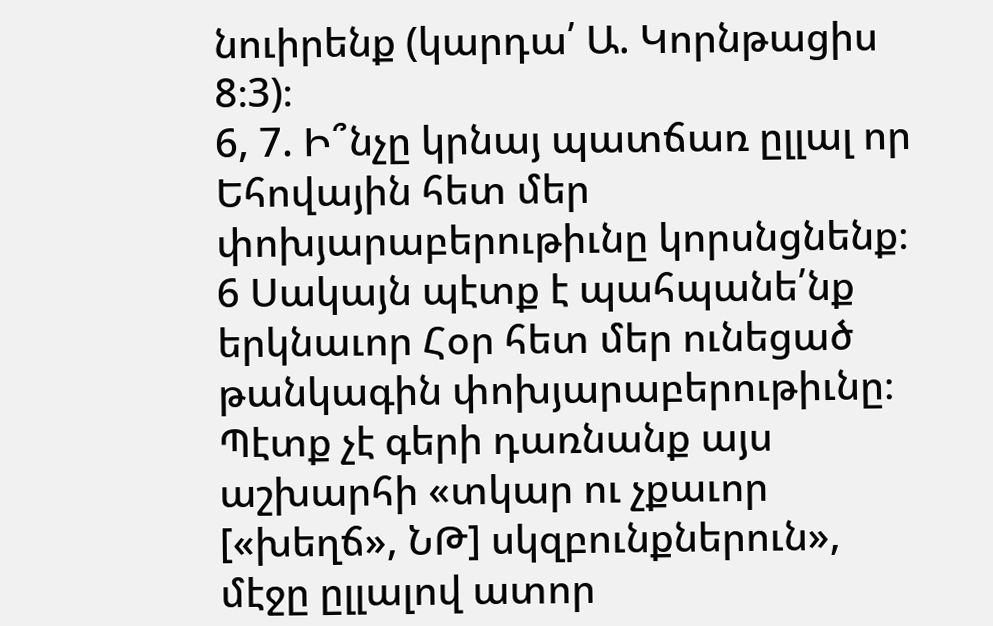նուիրենք (կարդա՛ Ա. Կորնթացիս 8։3)։
6, 7. Ի՞նչը կրնայ պատճառ ըլլալ որ Եհովային հետ մեր փոխյարաբերութիւնը կորսնցնենք։
6 Սակայն պէտք է պահպանե՛նք երկնաւոր Հօր հետ մեր ունեցած թանկագին փոխյարաբերութիւնը։ Պէտք չէ գերի դառնանք այս աշխարհի «տկար ու չքաւոր [«խեղճ», ՆԹ] սկզբունքներուն», մէջը ըլլալով ատոր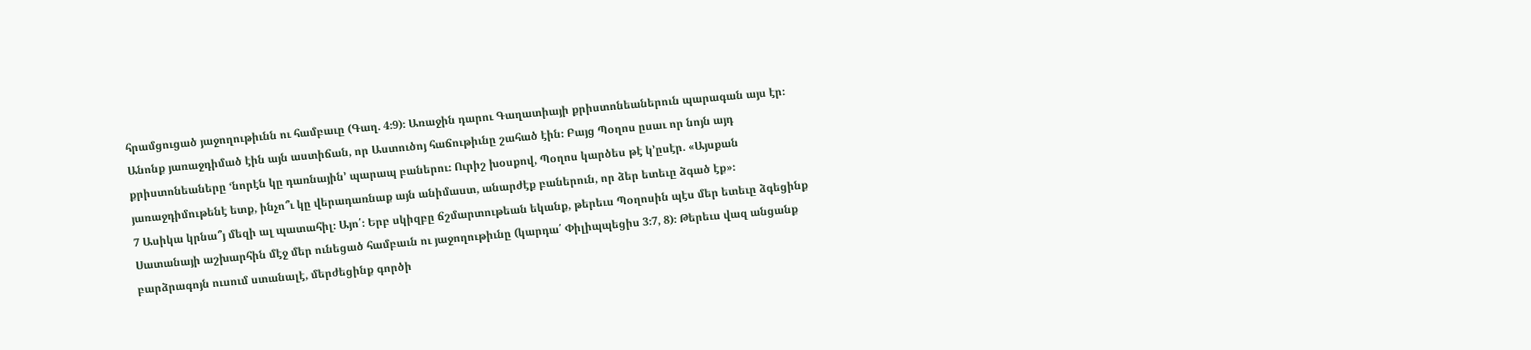հրամցուցած յաջողութիւնն ու համբաւը (Գաղ. 4։9)։ Առաջին դարու Գաղատիայի քրիստոնեաներուն պարագան այս էր։ Անոնք յառաջդիմած էին այն աստիճան, որ Աստուծոյ հաճութիւնը շահած էին։ Բայց Պօղոս ըսաւ որ նոյն այդ քրիստոնեաները ‘նորէն կը դառնային’ պարապ բաներու։ Ուրիշ խօսքով, Պօղոս կարծես թէ կ’ըսէր. «Այսքան յառաջդիմութենէ ետք, ինչո՞ւ կը վերադառնաք այն անիմաստ, անարժէք բաներուն, որ ձեր ետեւը ձգած էք»։
7 Ասիկա կրնա՞յ մեզի ալ պատահիլ։ Այո՛։ Երբ սկիզբը ճշմարտութեան եկանք, թերեւս Պօղոսին պէս մեր ետեւը ձգեցինք Սատանայի աշխարհին մէջ մեր ունեցած համբաւն ու յաջողութիւնը (կարդա՛ Փիլիպպեցիս 3։7, 8)։ Թերեւս վազ անցանք բարձրագոյն ուսում ստանալէ, մերժեցինք գործի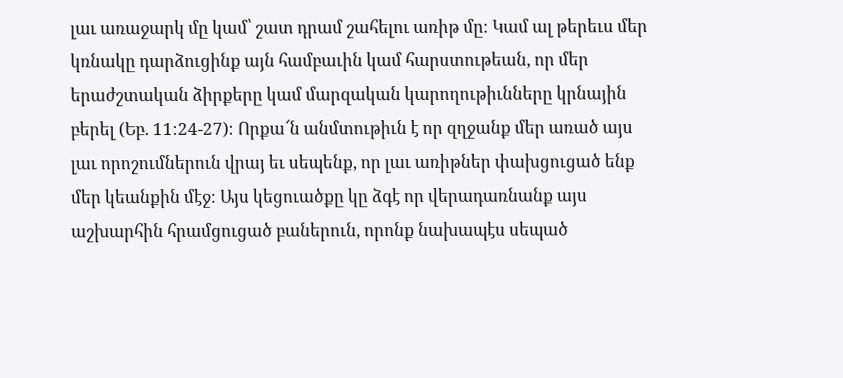լաւ առաջարկ մը կամ՝ շատ դրամ շահելու առիթ մը։ Կամ ալ թերեւս մեր կռնակը դարձուցինք այն համբաւին կամ հարստութեան, որ մեր երաժշտական ձիրքերը կամ մարզական կարողութիւնները կրնային բերել (Եբ. 11։24-27)։ Որքա՜ն անմտութիւն է որ զղջանք մեր առած այս լաւ որոշումներուն վրայ եւ սեպենք, որ լաւ առիթներ փախցուցած ենք մեր կեանքին մէջ։ Այս կեցուածքը կը ձգէ որ վերադառնանք այս աշխարհին հրամցուցած բաներուն, որոնք նախապէս սեպած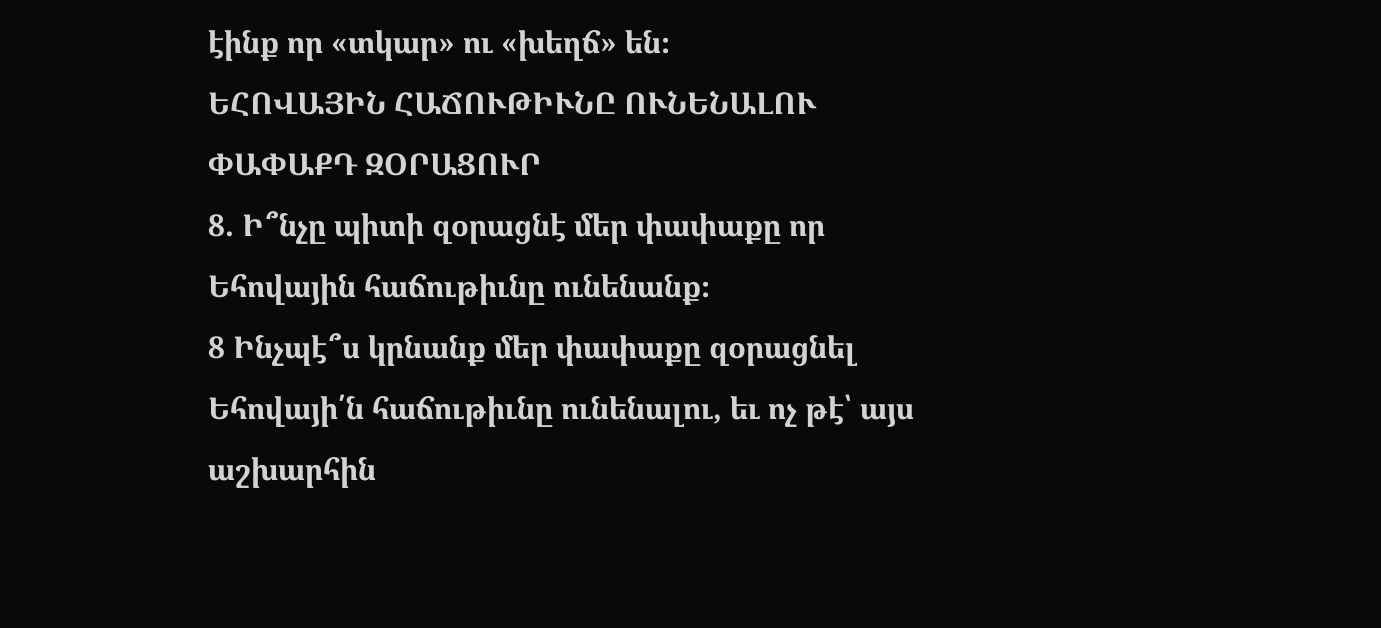էինք որ «տկար» ու «խեղճ» են։
ԵՀՈՎԱՅԻՆ ՀԱՃՈՒԹԻՒՆԸ ՈՒՆԵՆԱԼՈՒ ՓԱՓԱՔԴ ԶՕՐԱՑՈՒՐ
8. Ի՞նչը պիտի զօրացնէ մեր փափաքը որ Եհովային հաճութիւնը ունենանք։
8 Ինչպէ՞ս կրնանք մեր փափաքը զօրացնել Եհովայի՛ն հաճութիւնը ունենալու, եւ ոչ թէ՝ այս աշխարհին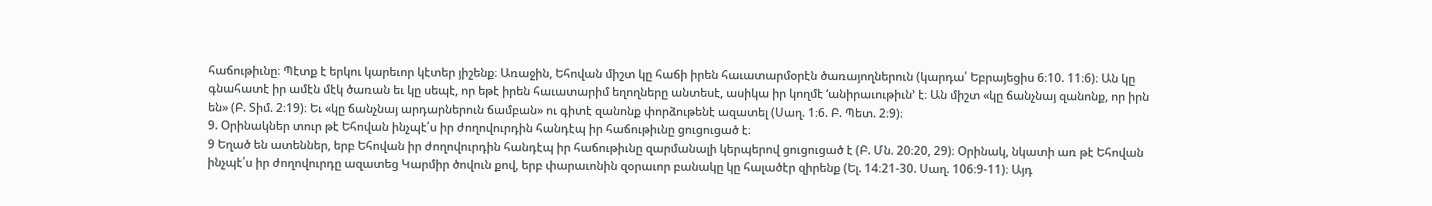հաճութիւնը։ Պէտք է երկու կարեւոր կէտեր յիշենք։ Առաջին, Եհովան միշտ կը հաճի իրեն հաւատարմօրէն ծառայողներուն (կարդա՛ Եբրայեցիս 6։10. 11։6)։ Ան կը գնահատէ իր ամէն մէկ ծառան եւ կը սեպէ, որ եթէ իրեն հաւատարիմ եղողները անտեսէ, ասիկա իր կողմէ ‘անիրաւութիւն’ է։ Ան միշտ «կը ճանչնայ զանոնք, որ իրն են» (Բ. Տիմ. 2։19)։ Եւ «կը ճանչնայ արդարներուն ճամբան» ու գիտէ զանոնք փորձութենէ ազատել (Սաղ. 1։6. Բ. Պետ. 2։9)։
9. Օրինակներ տուր թէ Եհովան ինչպէ՛ս իր ժողովուրդին հանդէպ իր հաճութիւնը ցուցուցած է։
9 Եղած են ատեններ, երբ Եհովան իր ժողովուրդին հանդէպ իր հաճութիւնը զարմանալի կերպերով ցուցուցած է (Բ. Մն. 20։20, 29)։ Օրինակ, նկատի առ թէ Եհովան ինչպէ՛ս իր ժողովուրդը ազատեց Կարմիր ծովուն քով, երբ փարաւոնին զօրաւոր բանակը կը հալածէր զիրենք (Ել. 14։21-30. Սաղ. 106։9-11)։ Այդ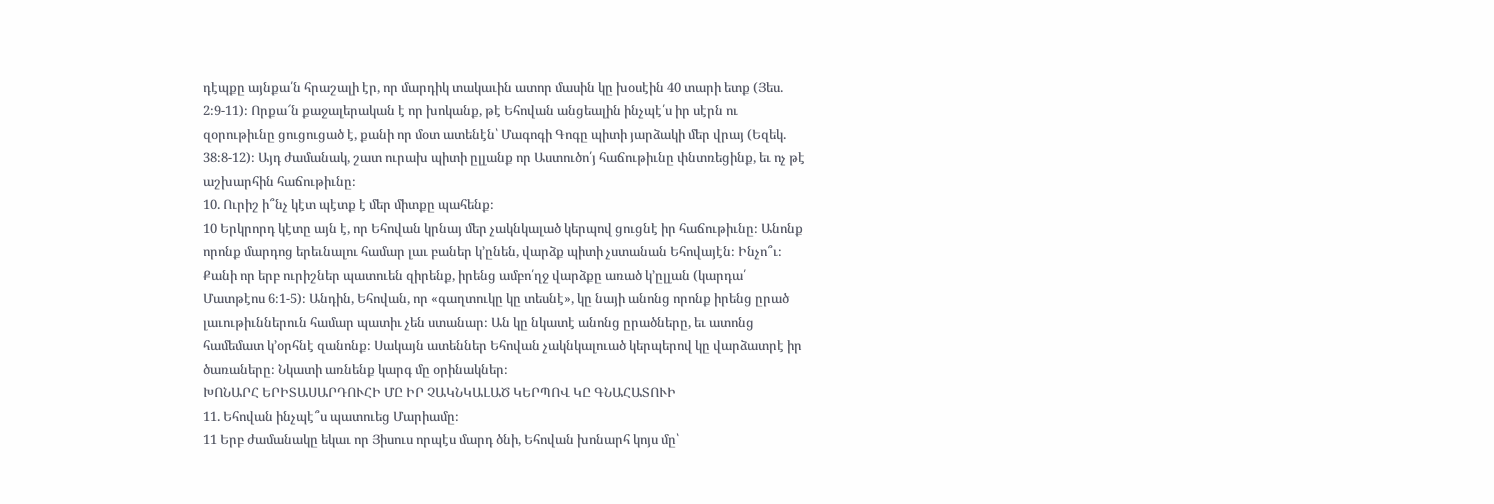դէպքը այնքա՛ն հրաշալի էր, որ մարդիկ տակաւին ատոր մասին կը խօսէին 40 տարի ետք (Յես. 2։9-11)։ Որքա՜ն քաջալերական է որ խոկանք, թէ Եհովան անցեալին ինչպէ՛ս իր սէրն ու զօրութիւնը ցուցուցած է, քանի որ մօտ ատենէն՝ Մագոգի Գոգը պիտի յարձակի մեր վրայ (Եզեկ. 38։8-12)։ Այդ ժամանակ, շատ ուրախ պիտի ըլլանք որ Աստուծո՛յ հաճութիւնը փնտռեցինք, եւ ոչ թէ աշխարհին հաճութիւնը։
10. Ուրիշ ի՞նչ կէտ պէտք է մեր միտքը պահենք։
10 Երկրորդ կէտը այն է, որ Եհովան կրնայ մեր չակնկալած կերպով ցուցնէ իր հաճութիւնը։ Անոնք որոնք մարդոց երեւնալու համար լաւ բաներ կ’ընեն, վարձք պիտի չստանան Եհովայէն։ Ինչո՞ւ։ Քանի որ երբ ուրիշներ պատուեն զիրենք, իրենց ամբո՛ղջ վարձքը առած կ’ըլլան (կարդա՛ Մատթէոս 6։1-5)։ Անդին, Եհովան, որ «գաղտուկը կը տեսնէ», կը նայի անոնց որոնք իրենց ըրած լաւութիւններուն համար պատիւ չեն ստանար։ Ան կը նկատէ անոնց ըրածները, եւ ատոնց համեմատ կ’օրհնէ զանոնք։ Սակայն ատեններ Եհովան չակնկալուած կերպերով կը վարձատրէ իր ծառաները։ Նկատի առնենք կարգ մը օրինակներ։
ԽՈՆԱՐՀ ԵՐԻՏԱՍԱՐԴՈՒՀԻ ՄԸ ԻՐ ՉԱԿՆԿԱԼԱԾ ԿԵՐՊՈՎ ԿԸ ԳՆԱՀԱՏՈՒԻ
11. Եհովան ինչպէ՞ս պատուեց Մարիամը։
11 Երբ ժամանակը եկաւ որ Յիսուս որպէս մարդ ծնի, Եհովան խոնարհ կոյս մը՝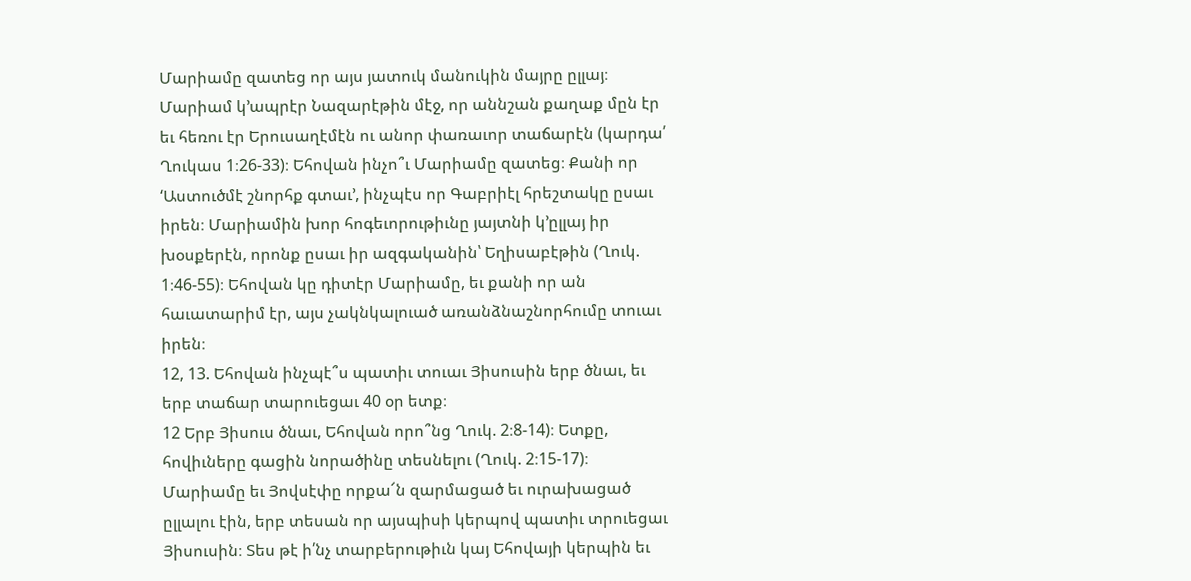Մարիամը զատեց որ այս յատուկ մանուկին մայրը ըլլայ։ Մարիամ կ’ապրէր Նազարէթին մէջ, որ աննշան քաղաք մըն էր եւ հեռու էր Երուսաղէմէն ու անոր փառաւոր տաճարէն (կարդա՛ Ղուկաս 1։26-33)։ Եհովան ինչո՞ւ Մարիամը զատեց։ Քանի որ ‘Աստուծմէ շնորհք գտաւ’, ինչպէս որ Գաբրիէլ հրեշտակը ըսաւ իրեն։ Մարիամին խոր հոգեւորութիւնը յայտնի կ’ըլլայ իր խօսքերէն, որոնք ըսաւ իր ազգականին՝ Եղիսաբէթին (Ղուկ. 1։46-55)։ Եհովան կը դիտէր Մարիամը, եւ քանի որ ան հաւատարիմ էր, այս չակնկալուած առանձնաշնորհումը տուաւ իրեն։
12, 13. Եհովան ինչպէ՞ս պատիւ տուաւ Յիսուսին երբ ծնաւ, եւ երբ տաճար տարուեցաւ 40 օր ետք։
12 Երբ Յիսուս ծնաւ, Եհովան որո՞նց Ղուկ. 2։8-14)։ Ետքը, հովիւները գացին նորածինը տեսնելու (Ղուկ. 2։15-17)։ Մարիամը եւ Յովսէփը որքա՜ն զարմացած եւ ուրախացած ըլլալու էին, երբ տեսան որ այսպիսի կերպով պատիւ տրուեցաւ Յիսուսին։ Տես թէ ի՛նչ տարբերութիւն կայ Եհովայի կերպին եւ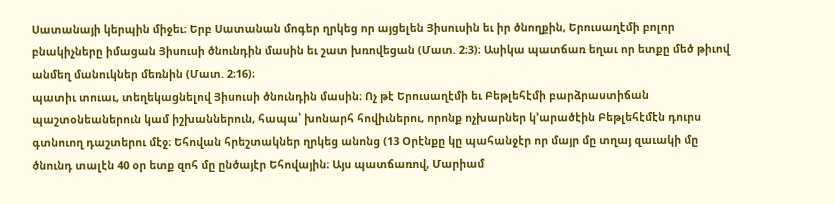Սատանայի կերպին միջեւ։ Երբ Սատանան մոգեր ղրկեց որ այցելեն Յիսուսին եւ իր ծնողքին, Երուսաղէմի բոլոր բնակիչները իմացան Յիսուսի ծնունդին մասին եւ շատ խռովեցան (Մատ. 2։3)։ Ասիկա պատճառ եղաւ որ ետքը մեծ թիւով անմեղ մանուկներ մեռնին (Մատ. 2։16)։
պատիւ տուաւ, տեղեկացնելով Յիսուսի ծնունդին մասին։ Ոչ թէ Երուսաղէմի եւ Բեթլեհէմի բարձրաստիճան պաշտօնեաներուն կամ իշխաններուն, հապա՝ խոնարհ հովիւներու, որոնք ոչխարներ կ’արածէին Բեթլեհէմէն դուրս գտնուող դաշտերու մէջ։ Եհովան հրեշտակներ ղրկեց անոնց (13 Օրէնքը կը պահանջէր որ մայր մը տղայ զաւակի մը ծնունդ տալէն 40 օր ետք զոհ մը ընծայէր Եհովային։ Այս պատճառով, Մարիամ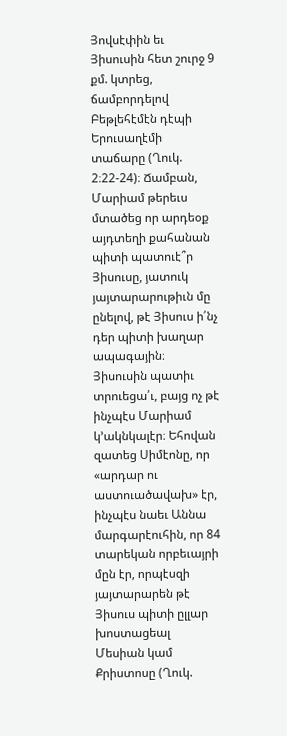Յովսէփին եւ Յիսուսին հետ շուրջ 9 քմ. կտրեց, ճամբորդելով Բեթլեհէմէն դէպի Երուսաղէմի տաճարը (Ղուկ. 2։22-24)։ Ճամբան, Մարիամ թերեւս մտածեց որ արդեօք այդտեղի քահանան պիտի պատուէ՞ր Յիսուսը, յատուկ յայտարարութիւն մը ընելով, թէ Յիսուս ի՛նչ դեր պիտի խաղար ապագային։ Յիսուսին պատիւ տրուեցա՛ւ, բայց ոչ թէ ինչպէս Մարիամ կ’ակնկալէր։ Եհովան զատեց Սիմէոնը, որ «արդար ու աստուածավախ» էր, ինչպէս նաեւ Աննա մարգարէուհին, որ 84 տարեկան որբեւայրի մըն էր, որպէսզի յայտարարեն թէ Յիսուս պիտի ըլլար խոստացեալ Մեսիան կամ Քրիստոսը (Ղուկ.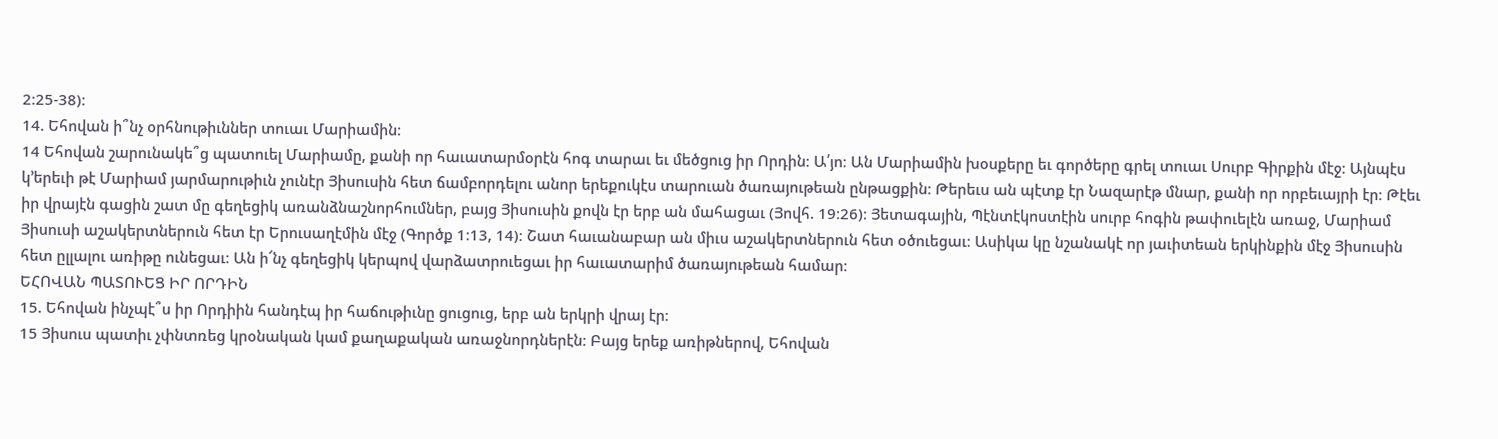2։25-38)։
14. Եհովան ի՞նչ օրհնութիւններ տուաւ Մարիամին։
14 Եհովան շարունակե՞ց պատուել Մարիամը, քանի որ հաւատարմօրէն հոգ տարաւ եւ մեծցուց իր Որդին։ Ա՛յո։ Ան Մարիամին խօսքերը եւ գործերը գրել տուաւ Սուրբ Գիրքին մէջ։ Այնպէս կ’երեւի թէ Մարիամ յարմարութիւն չունէր Յիսուսին հետ ճամբորդելու անոր երեքուկէս տարուան ծառայութեան ընթացքին։ Թերեւս ան պէտք էր Նազարէթ մնար, քանի որ որբեւայրի էր։ Թէեւ իր վրայէն գացին շատ մը գեղեցիկ առանձնաշնորհումներ, բայց Յիսուսին քովն էր երբ ան մահացաւ (Յովհ. 19։26)։ Յետագային, Պէնտէկոստէին սուրբ հոգին թափուելէն առաջ, Մարիամ Յիսուսի աշակերտներուն հետ էր Երուսաղէմին մէջ (Գործք 1։13, 14)։ Շատ հաւանաբար ան միւս աշակերտներուն հետ օծուեցաւ։ Ասիկա կը նշանակէ որ յաւիտեան երկինքին մէջ Յիսուսին հետ ըլլալու առիթը ունեցաւ։ Ան ի՜նչ գեղեցիկ կերպով վարձատրուեցաւ իր հաւատարիմ ծառայութեան համար։
ԵՀՈՎԱՆ ՊԱՏՈՒԵՑ ԻՐ ՈՐԴԻՆ
15. Եհովան ինչպէ՞ս իր Որդիին հանդէպ իր հաճութիւնը ցուցուց, երբ ան երկրի վրայ էր։
15 Յիսուս պատիւ չփնտռեց կրօնական կամ քաղաքական առաջնորդներէն։ Բայց երեք առիթներով, Եհովան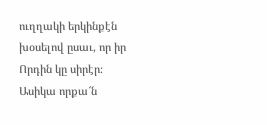ուղղակի երկինքէն խօսելով ըսաւ, որ իր Որդին կը սիրէր։ Ասիկա որքա՜ն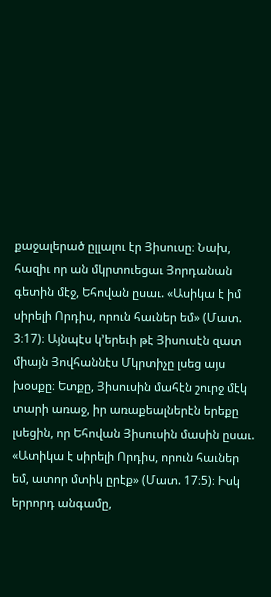քաջալերած ըլլալու էր Յիսուսը։ Նախ, հազիւ որ ան մկրտուեցաւ Յորդանան գետին մէջ, Եհովան ըսաւ. «Ասիկա է իմ սիրելի Որդիս, որուն հաւներ եմ» (Մատ. 3։17)։ Այնպէս կ’երեւի թէ Յիսուսէն զատ միայն Յովհաննէս Մկրտիչը լսեց այս խօսքը։ Ետքը, Յիսուսին մահէն շուրջ մէկ տարի առաջ, իր առաքեալներէն երեքը լսեցին, որ Եհովան Յիսուսին մասին ըսաւ. «Ատիկա է սիրելի Որդիս, որուն հաւներ եմ, ատոր մտիկ ըրէք» (Մատ. 17։5)։ Իսկ երրորդ անգամը,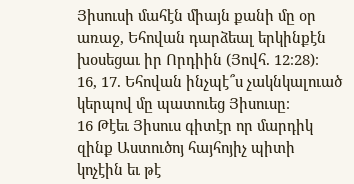Յիսուսի մահէն միայն քանի մը օր առաջ, Եհովան դարձեալ երկինքէն խօսեցաւ իր Որդիին (Յովհ. 12։28)։
16, 17. Եհովան ինչպէ՞ս չակնկալուած կերպով մը պատուեց Յիսուսը։
16 Թէեւ Յիսուս գիտէր որ մարդիկ զինք Աստուծոյ հայհոյիչ պիտի կոչէին եւ թէ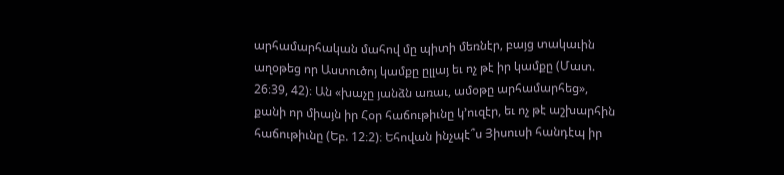արհամարհական մահով մը պիտի մեռնէր, բայց տակաւին աղօթեց որ Աստուծոյ կամքը ըլլայ եւ ոչ թէ իր կամքը (Մատ. 26։39, 42)։ Ան «խաչը յանձն առաւ, ամօթը արհամարհեց», քանի որ միայն իր Հօր հաճութիւնը կ’ուզէր, եւ ոչ թէ աշխարհին հաճութիւնը (Եբ. 12։2)։ Եհովան ինչպէ՞ս Յիսուսի հանդէպ իր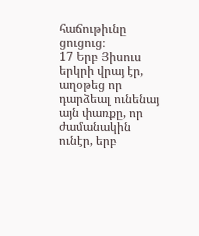հաճութիւնը ցուցուց։
17 Երբ Յիսուս երկրի վրայ էր, աղօթեց որ դարձեալ ունենայ այն փառքը, որ ժամանակին ունէր, երբ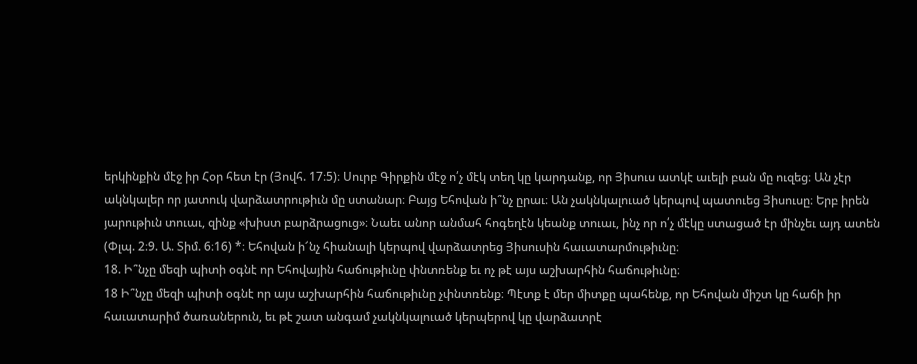երկինքին մէջ իր Հօր հետ էր (Յովհ. 17։5)։ Սուրբ Գիրքին մէջ ո՛չ մէկ տեղ կը կարդանք, որ Յիսուս ատկէ աւելի բան մը ուզեց։ Ան չէր ակնկալեր որ յատուկ վարձատրութիւն մը ստանար։ Բայց Եհովան ի՞նչ ըրաւ։ Ան չակնկալուած կերպով պատուեց Յիսուսը։ Երբ իրեն յարութիւն տուաւ, զինք «խիստ բարձրացուց»։ Նաեւ անոր անմահ հոգեղէն կեանք տուաւ, ինչ որ ո՛չ մէկը ստացած էր մինչեւ այդ ատեն (Փլպ. 2։9. Ա. Տիմ. 6։16) *։ Եհովան ի՜նչ հիանալի կերպով վարձատրեց Յիսուսին հաւատարմութիւնը։
18. Ի՞նչը մեզի պիտի օգնէ որ Եհովային հաճութիւնը փնտռենք եւ ոչ թէ այս աշխարհին հաճութիւնը։
18 Ի՞նչը մեզի պիտի օգնէ որ այս աշխարհին հաճութիւնը չփնտռենք։ Պէտք է մեր միտքը պահենք, որ Եհովան միշտ կը հաճի իր հաւատարիմ ծառաներուն, եւ թէ շատ անգամ չակնկալուած կերպերով կը վարձատրէ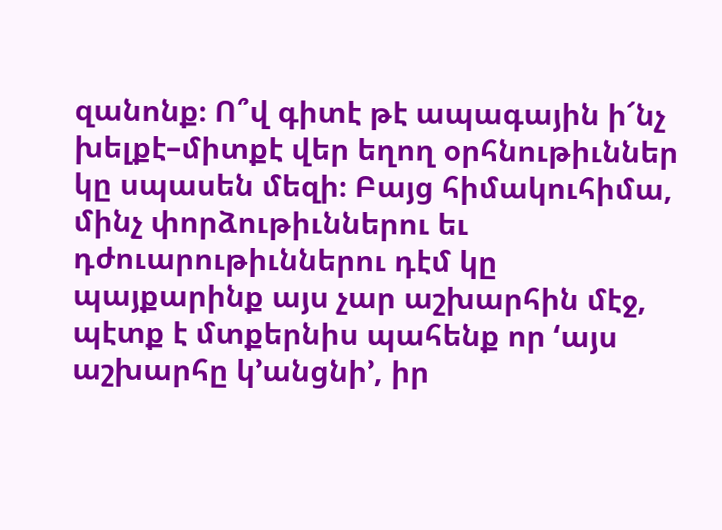զանոնք։ Ո՞վ գիտէ թէ ապագային ի՜նչ խելքէ–միտքէ վեր եղող օրհնութիւններ կը սպասեն մեզի։ Բայց հիմակուհիմա, մինչ փորձութիւններու եւ դժուարութիւններու դէմ կը պայքարինք այս չար աշխարհին մէջ, պէտք է մտքերնիս պահենք որ ‘այս աշխարհը կ’անցնի’, իր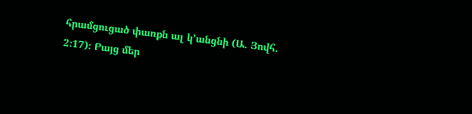հրամցուցած փառքն ալ կ’անցնի (Ա. Յովհ. 2։17)։ Բայց մեր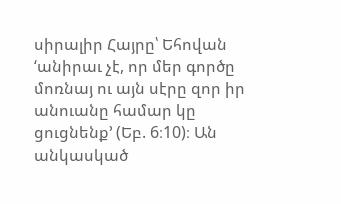սիրալիր Հայրը՝ Եհովան ‘անիրաւ չէ, որ մեր գործը մոռնայ ու այն սէրը զոր իր անուանը համար կը ցուցնենք’ (Եբ. 6։10)։ Ան անկասկած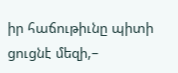իր հաճութիւնը պիտի ցուցնէ մեզի,–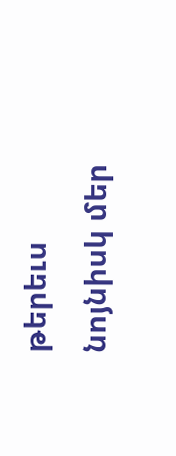թերեւս նոյնիսկ մեր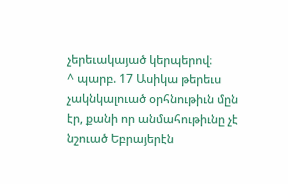չերեւակայած կերպերով։
^ պարբ. 17 Ասիկա թերեւս չակնկալուած օրհնութիւն մըն էր, քանի որ անմահութիւնը չէ նշուած Եբրայերէն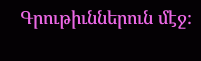Գրութիւններուն մէջ։